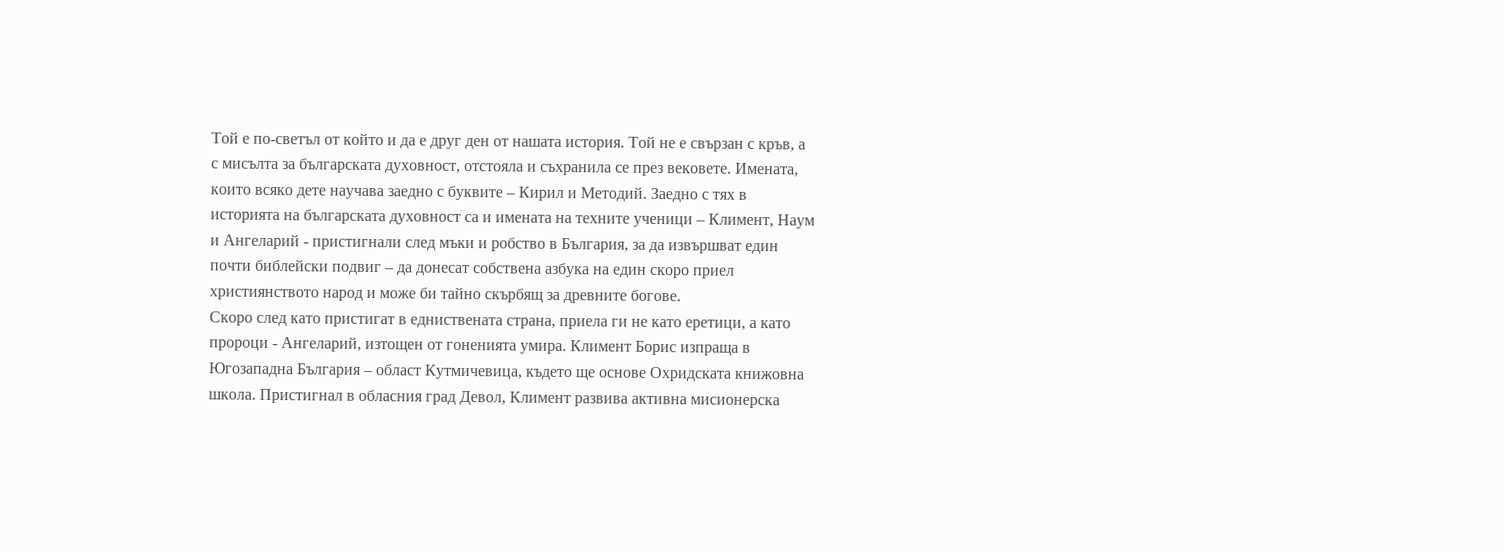Той е по-светъл от който и да е друг ден от нашата история. Той не е свързан с кръв, а с мисълта за българската духовност, отстояла и съхранила се през вековете. Имената, които всяко дете научава заедно с буквите – Кирил и Методий. Заедно с тях в историята на българската духовност са и имената на техните ученици – Климент, Наум и Ангеларий - пристигнали след мъки и робство в България, за да извършват един почти библейски подвиг – да донесат собствена азбука на един скоро приел християнството народ и може би тайно скърбящ за древните богове.
Скоро след като пристигат в едниствената страна, приела ги не като еретици, а като пророци - Ангеларий, изтощен от гоненията умира. Климент Борис изпраща в Югозападна България – област Кутмичевица, където ще основе Охридската книжовна школа. Пристигнал в обласния град Девол, Климент развива активна мисионерска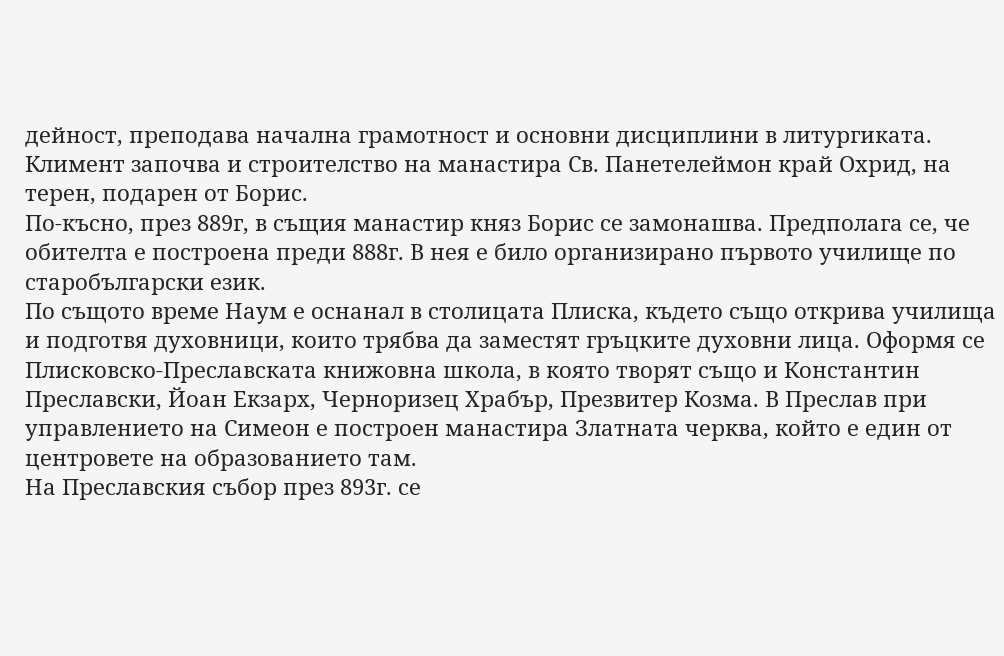дейност, преподава начална грамотност и основни дисциплини в литургиката. Климент започва и строителство на манастира Св. Панетелеймон край Охрид, на терен, подарен от Борис.
По-късно, през 889г, в същия манастир княз Борис се замонашва. Предполага се, че обителта е построена преди 888г. В нея е било организирано първото училище по старобългарски език.
По същото време Наум е оснанал в столицата Плиска, където също открива училища и подготвя духовници, които трябва да заместят гръцките духовни лица. Оформя се Плисковско-Преславската книжовна школа, в която творят също и Константин Преславски, Йоан Екзарх, Черноризец Храбър, Презвитер Козма. В Преслав при управлението на Симеон е построен манастира Златната черква, който е един от центровете на образованието там.
На Преславския събор през 893г. се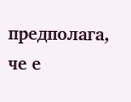предполага, че е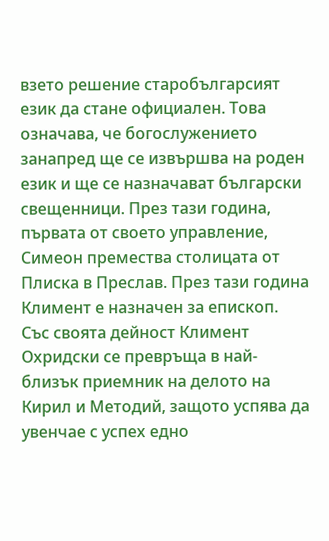взето решение старобългарсият език да стане официален. Това означава, че богослужението занапред ще се извършва на роден език и ще се назначават български свещенници. През тази година, първата от своето управление, Симеон премества столицата от Плиска в Преслав. През тази година Климент е назначен за епископ.
Със своята дейност Климент Охридски се превръща в най-близък приемник на делото на Кирил и Методий, защото успява да увенчае с успех едно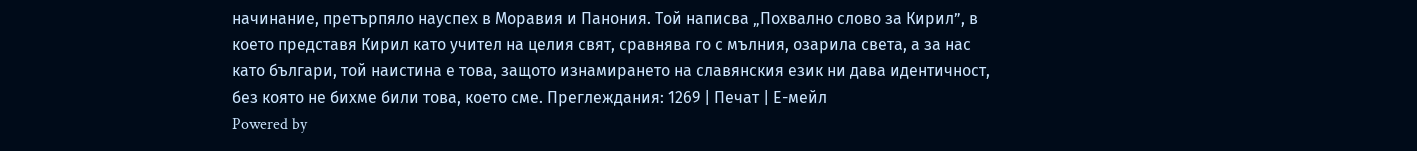начинание, претърпяло науспех в Моравия и Панония. Той написва „Похвално слово за Кирил”, в което представя Кирил като учител на целия свят, сравнява го с мълния, озарила света, а за нас като българи, той наистина е това, защото изнамирането на славянския език ни дава идентичност, без която не бихме били това, което сме. Преглеждания: 1269 | Печат | Е-мейл
Powered by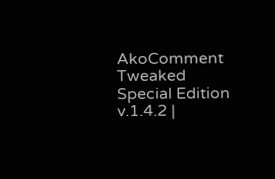AkoComment Tweaked Special Edition v.1.4.2 |